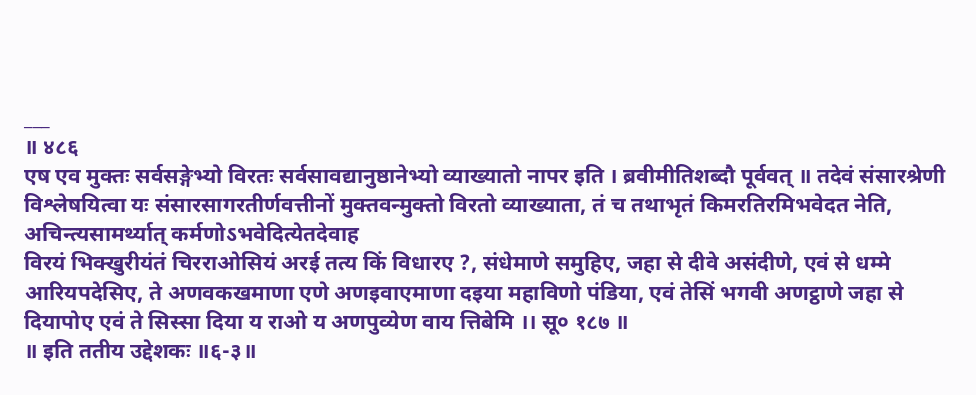___
॥ ४८६
एष एव मुक्तः सर्वसङ्गेभ्यो विरतः सर्वसावद्यानुष्ठानेभ्यो व्याख्यातो नापर इति । ब्रवीमीतिशब्दौ पूर्ववत् ॥ तदेवं संसारश्रेणी विश्लेषयित्वा यः संसारसागरतीर्णवत्तीनों मुक्तवन्मुक्तो विरतो व्याख्याता, तं च तथाभृतं किमरतिरमिभवेदत नेति, अचिन्त्यसामर्थ्यात् कर्मणोऽभवेदित्येतदेवाह
विरयं भिक्खुरीयंतं चिरराओसियं अरई तत्य किं विधारए ?, संधेमाणे समुहिए, जहा से दीवे असंदीणे, एवं से धम्मे आरियपदेसिए, ते अणवकखमाणा एणे अणइवाएमाणा दइया महाविणो पंडिया, एवं तेसिं भगवी अणट्ठाणे जहा से दियापोए एवं ते सिस्सा दिया य राओ य अणपुव्येण वाय त्तिबेमि ।। सू० १८७ ॥
॥ इति ततीय उद्देशकः ॥६-३॥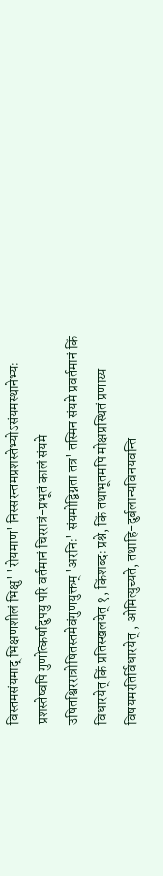विस्तमसंयमाद् भिक्षणशीलं भिक्षु' 'रोयमाण' निस्सरन्तमप्रशस्तेभ्योऽसंयमस्थानेभ्यः प्रशस्तेष्वपि गुणोत्कर्षादुपयु परि वर्तमानं चिररात्रं-प्रभूतं कालं संयमे उषितश्विररात्रोषितस्तमेवंगुणयुक्तम् 'अरनिः' संयमोद्विग्नता तत्र' तस्मिन संयमे प्रवर्तमानं किं विधारयेत् किं प्रतिस्खलयेत् १, किंशब्दः प्रश्ने, किं तथाभूतमपि मोक्षप्रस्थितं प्रणाय्य विषयमरतिर्विधारयेत् , ओमित्युच्यते, तथाहि-दुर्बलान्यविनयवन्ति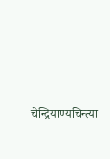चेन्द्रियाण्यचिन्त्या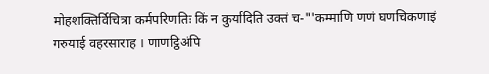मोहशक्तिर्विचित्रा कर्मपरिणतिः किं न कुर्यादिति उक्तं च-"'कम्माणि णणं घणचिकणाइं गरुयाई वहरसाराह । णाणट्ठिअंपि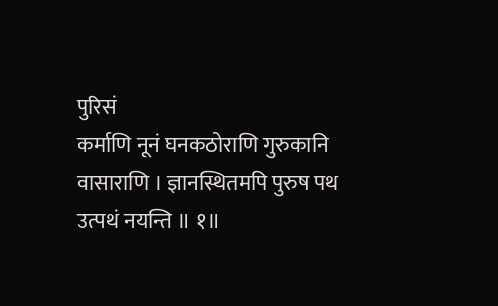पुरिसं
कर्माणि नूनं घनकठोराणि गुरुकानि वासाराणि । ज्ञानस्थितमपि पुरुष पथ उत्पथं नयन्ति ॥ १॥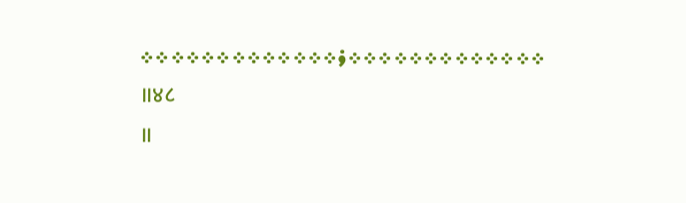܀܀܀܀܀܀܀܀܀܀܀܀܀ܪ܀܀܀܀܀܀܀܀܀܀܀܀܀
॥४८
॥